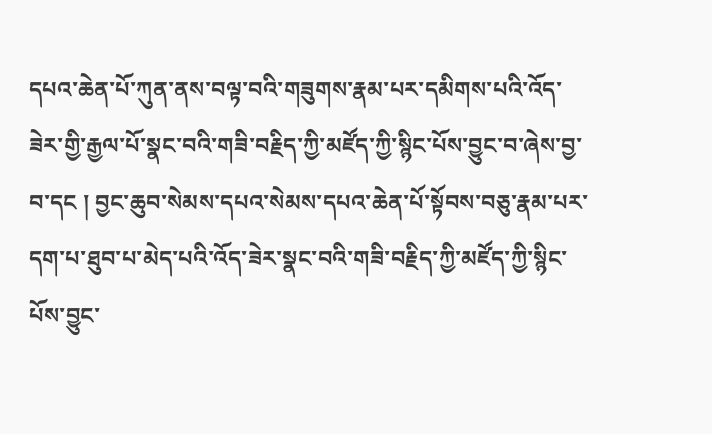དཔའ་ཆེན་པོ་ཀུན་ནས་བལྟ་བའི་གཟུགས་རྣམ་པར་དམིགས་པའི་འོད་ཟེར་གྱི་རྒྱལ་པོ་སྣང་བའི་གཟི་བརྗིད་ཀྱི་མཛོད་ཀྱི་སྙིང་པོས་བྱུང་བ་ཞེས་བྱ་བ་དང ། བྱང་ཆུབ་སེམས་དཔའ་སེམས་དཔའ་ཆེན་པོ་སྟོབས་བཅུ་རྣམ་པར་དག་པ་ཐུབ་པ་མེད་པའི་འོད་ཟེར་སྣང་བའི་གཟི་བརྗིད་ཀྱི་མཛོད་ཀྱི་སྙིང་པོས་བྱུང་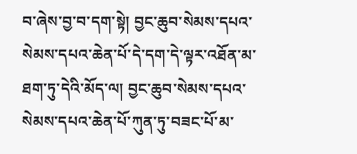བ་ཞེས་བྱ་བ་དག་སྟེ། བྱང་ཆུབ་སེམས་དཔའ་སེམས་དཔའ་ཆེན་པོ་དེ་དག་དེ་ལྟར་འཐོན་མ་ཐག་ཏུ་དེའི་མོད་ལ། བྱང་ཆུབ་སེམས་དཔའ་སེམས་དཔའ་ཆེན་པོ་ཀུན་ཏུ་བཟང་པོ་མ་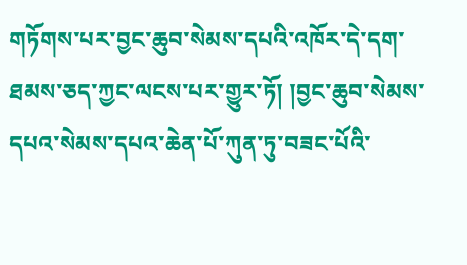གཏོགས་པར་བྱང་ཆུབ་སེམས་དཔའི་འཁོར་དེ་དག་ཐམས་ཅད་ཀྱང་ལངས་པར་གྱུར་ཏོ། །བྱང་ཆུབ་སེམས་དཔའ་སེམས་དཔའ་ཆེན་པོ་ཀུན་ཏུ་བཟང་པོའི་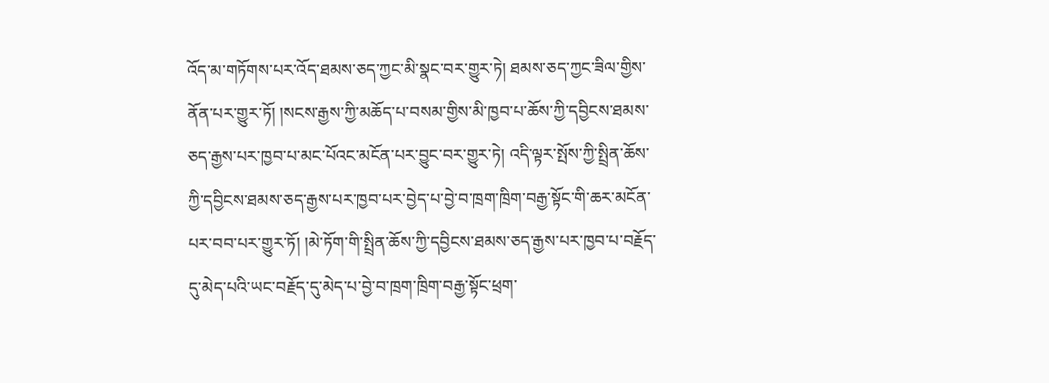འོད་མ་གཏོགས་པར་འོད་ཐམས་ཅད་ཀྱང་མི་སྣང་བར་གྱུར་ཏེ། ཐམས་ཅད་ཀྱང་ཟིལ་གྱིས་ནོན་པར་གྱུར་ཏོ། །སངས་རྒྱས་ཀྱི་མཆོད་པ་བསམ་གྱིས་མི་ཁྱབ་པ་ཆོས་ཀྱི་དབྱིངས་ཐམས་ཅད་རྒྱས་པར་ཁྱབ་པ་མང་པོའང་མངོན་པར་བྱུང་བར་གྱུར་ཏེ། འདི་ལྟར་སྤོས་ཀྱི་སྤྲིན་ཆོས་ཀྱི་དབྱིངས་ཐམས་ཅད་རྒྱས་པར་ཁྱབ་པར་བྱེད་པ་བྱེ་བ་ཁྲག་ཁྲིག་བརྒྱ་སྟོང་གི་ཆར་མངོན་པར་བབ་པར་གྱུར་ཏོ། །མེ་ཏོག་གི་སྤྲིན་ཆོས་ཀྱི་དབྱིངས་ཐམས་ཅད་རྒྱས་པར་ཁྱབ་པ་བརྗོད་དུ་མེད་པའི་ཡང་བརྗོད་དུ་མེད་པ་བྱེ་བ་ཁྲག་ཁྲིག་བརྒྱ་སྟོང་ཕྲག་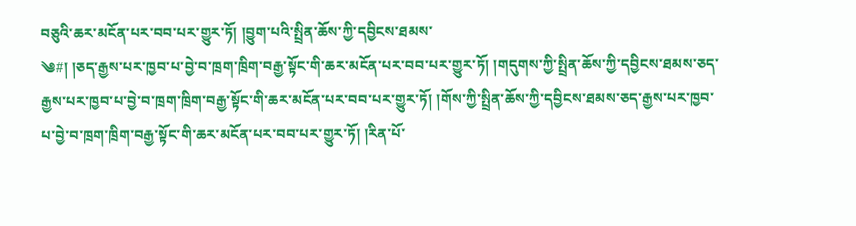བཅུའི་ཆར་མངོན་པར་བབ་པར་གྱུར་ཏོ། །བྱུག་པའི་སྤྲིན་ཆོས་ཀྱི་དབྱིངས་ཐམས་
༄#། །ཅད་རྒྱས་པར་ཁྱབ་པ་བྱེ་བ་ཁྲག་ཁྲིག་བརྒྱ་སྟོང་གི་ཆར་མངོན་པར་བབ་པར་གྱུར་ཏོ། །གདུགས་ཀྱི་སྤྲིན་ཆོས་ཀྱི་དབྱིངས་ཐམས་ཅད་རྒྱས་པར་ཁྱབ་པ་བྱེ་བ་ཁྲག་ཁྲིག་བརྒྱ་སྟོང་གི་ཆར་མངོན་པར་བབ་པར་གྱུར་ཏོ། །གོས་ཀྱི་སྤྲིན་ཆོས་ཀྱི་དབྱིངས་ཐམས་ཅད་རྒྱས་པར་ཁྱབ་པ་བྱེ་བ་ཁྲག་ཁྲིག་བརྒྱ་སྟོང་གི་ཆར་མངོན་པར་བབ་པར་གྱུར་ཏོ། །རིན་པོ་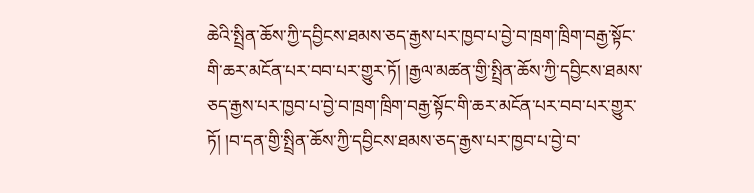ཆེའི་སྤྲིན་ཆོས་ཀྱི་དབྱིངས་ཐམས་ཅད་རྒྱས་པར་ཁྱབ་པ་བྱེ་བ་ཁྲག་ཁྲིག་བརྒྱ་སྟོང་གི་ཆར་མངོན་པར་བབ་པར་གྱུར་ཏོ། །རྒྱལ་མཚན་གྱི་སྤྲིན་ཆོས་ཀྱི་དབྱིངས་ཐམས་ཅད་རྒྱས་པར་ཁྱབ་པ་བྱེ་བ་ཁྲག་ཁྲིག་བརྒྱ་སྟོང་གི་ཆར་མངོན་པར་བབ་པར་གྱུར་ཏོ། །བ་དན་གྱི་སྤྲིན་ཆོས་ཀྱི་དབྱིངས་ཐམས་ཅད་རྒྱས་པར་ཁྱབ་པ་བྱེ་བ་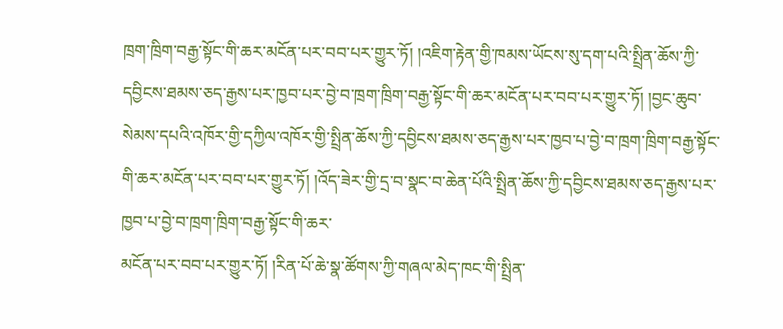ཁྲག་ཁྲིག་བརྒྱ་སྟོང་གི་ཆར་མངོན་པར་བབ་པར་གྱུར་ཏོ། །འཇིག་རྟེན་གྱི་ཁམས་ཡོངས་སུ་དག་པའི་སྤྲིན་ཆོས་ཀྱི་དབྱིངས་ཐམས་ཅད་རྒྱས་པར་ཁྱབ་པར་བྱེ་བ་ཁྲག་ཁྲིག་བརྒྱ་སྟོང་གི་ཆར་མངོན་པར་བབ་པར་གྱུར་ཏོ། །བྱང་ཆུབ་སེམས་དཔའི་འཁོར་གྱི་དཀྱིལ་འཁོར་གྱི་སྤྲིན་ཆོས་ཀྱི་དབྱིངས་ཐམས་ཅད་རྒྱས་པར་ཁྱབ་པ་བྱེ་བ་ཁྲག་ཁྲིག་བརྒྱ་སྟོང་གི་ཆར་མངོན་པར་བབ་པར་གྱུར་ཏོ། །འོད་ཟེར་གྱི་དྲ་བ་སྣང་བ་ཆེན་པོའི་སྤྲིན་ཆོས་ཀྱི་དབྱིངས་ཐམས་ཅད་རྒྱས་པར་ཁྱབ་པ་བྱེ་བ་ཁྲག་ཁྲིག་བརྒྱ་སྟོང་གི་ཆར་
མངོན་པར་བབ་པར་གྱུར་ཏོ། །རིན་པོ་ཆེ་སྣ་ཚོགས་ཀྱི་གཞལ་མེད་ཁང་གི་སྤྲིན་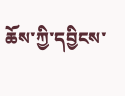ཆོས་ཀྱི་དབྱིངས་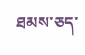ཐམས་ཅད་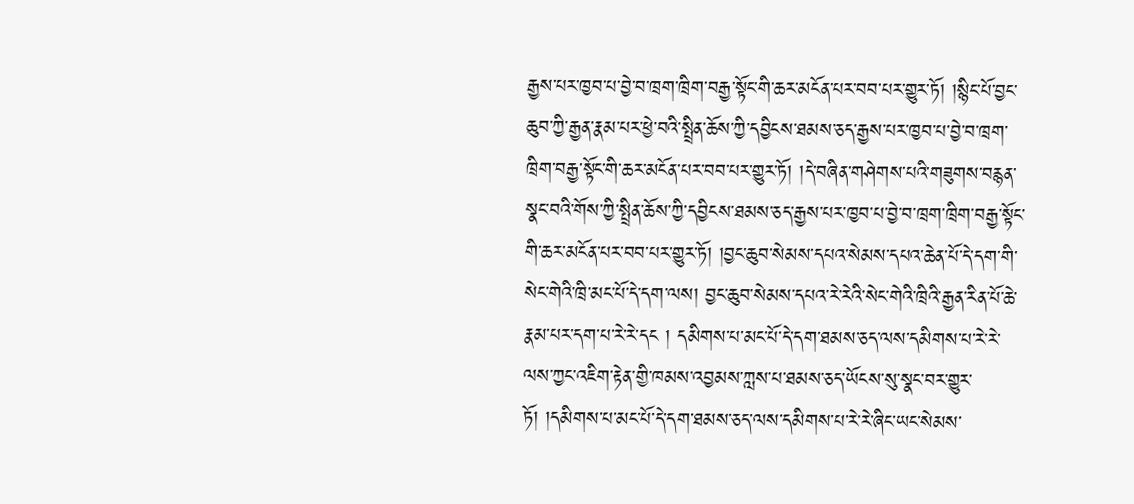རྒྱས་པར་ཁྱབ་པ་བྱེ་བ་ཁྲག་ཁྲིག་བརྒྱ་སྟོང་གི་ཆར་མངོན་པར་བབ་པར་གྱུར་ཏོ། །སྙིང་པོ་བྱང་ཆུབ་ཀྱི་རྒྱན་རྣམ་པར་ཕྱེ་བའི་སྤྲིན་ཆོས་ཀྱི་དབྱིངས་ཐམས་ཅད་རྒྱས་པར་ཁྱབ་པ་བྱེ་བ་ཁྲག་ཁྲིག་བརྒྱ་སྟོང་གི་ཆར་མངོན་པར་བབ་པར་གྱུར་ཏོ། །དེ་བཞིན་གཤེགས་པའི་གཟུགས་བརྙན་སྣང་བའི་གོས་ཀྱི་སྤྲིན་ཆོས་ཀྱི་དབྱིངས་ཐམས་ཅད་རྒྱས་པར་ཁྱབ་པ་བྱེ་བ་ཁྲག་ཁྲིག་བརྒྱ་སྟོང་གི་ཆར་མངོན་པར་བབ་པར་གྱུར་ཏོ། །བྱང་ཆུབ་སེམས་དཔའ་སེམས་དཔའ་ཆེན་པོ་དེ་དག་གི་སེང་གེའི་ཁྲི་མང་པོ་དེ་དག་ལས། བྱང་ཆུབ་སེམས་དཔའ་རེ་རེའི་སེང་གེའི་ཁྲིའི་རྒྱན་རིན་པོ་ཆེ་རྣམ་པར་དག་པ་རེ་རེ་དང ། དམིགས་པ་མང་པོ་དེ་དག་ཐམས་ཅད་ལས་དམིགས་པ་རེ་རེ་ལས་ཀྱང་འཇིག་རྟེན་གྱི་ཁམས་འབྱམས་ཀླས་པ་ཐམས་ཅད་ཡོངས་སུ་སྣང་བར་གྱུར་ཏོ། །དམིགས་པ་མང་པོ་དེ་དག་ཐམས་ཅད་ལས་དམིགས་པ་རེ་རེ་ཞིང་ཡང་སེམས་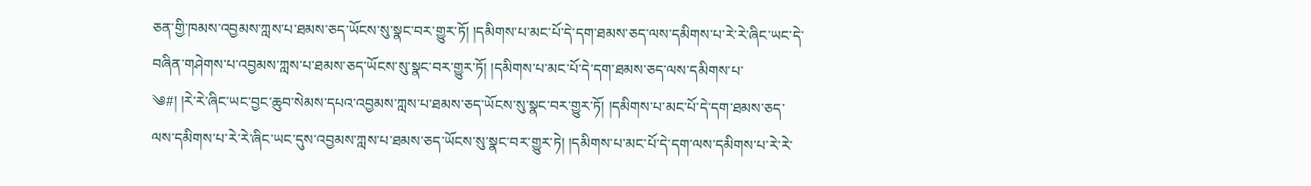ཅན་གྱི་ཁམས་འབྱམས་ཀླས་པ་ཐམས་ཅད་ཡོངས་སུ་སྣང་བར་གྱུར་ཏོ། །དམིགས་པ་མང་པོ་དེ་དག་ཐམས་ཅད་ལས་དམིགས་པ་རེ་རེ་ཞིང་ཡང་དེ་བཞིན་གཤེགས་པ་འབྱམས་ཀླས་པ་ཐམས་ཅད་ཡོངས་སུ་སྣང་བར་གྱུར་ཏོ། །དམིགས་པ་མང་པོ་དེ་དག་ཐམས་ཅད་ལས་དམིགས་པ་
༄#། །རེ་རེ་ཞིང་ཡང་བྱང་ཆུབ་སེམས་དཔའ་འབྱམས་ཀླས་པ་ཐམས་ཅད་ཡོངས་སུ་སྣང་བར་གྱུར་ཏོ། །དམིགས་པ་མང་པོ་དེ་དག་ཐམས་ཅད་ལས་དམིགས་པ་རེ་རེ་ཞིང་ཡང་དུས་འབྱམས་ཀླས་པ་ཐམས་ཅད་ཡོངས་སུ་སྣང་བར་གྱུར་ཏེ། །དམིགས་པ་མང་པོ་དེ་དག་ལས་དམིགས་པ་རེ་རེ་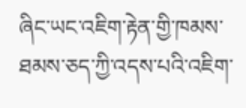ཞིང་ཡང་འཇིག་རྟེན་གྱི་ཁམས་ཐམས་ཅད་ཀྱི་འདས་པའི་འཇིག་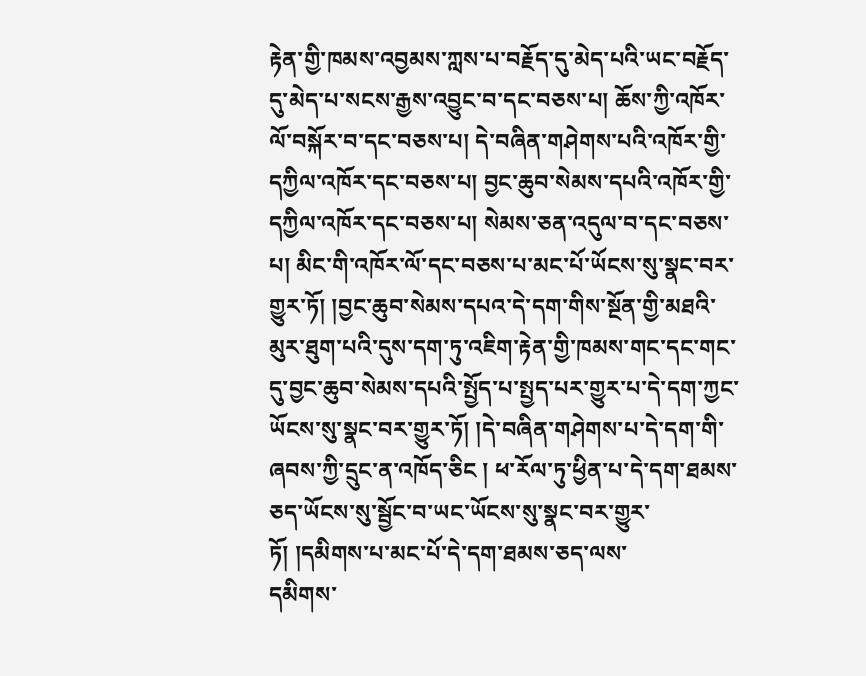རྟེན་གྱི་ཁམས་འབྱམས་ཀླས་པ་བརྗོད་དུ་མེད་པའི་ཡང་བརྗོད་དུ་མེད་པ་སངས་རྒྱས་འབྱུང་བ་དང་བཅས་པ། ཆོས་ཀྱི་འཁོར་ལོ་བསྐོར་བ་དང་བཅས་པ། དེ་བཞིན་གཤེགས་པའི་འཁོར་གྱི་དཀྱིལ་འཁོར་དང་བཅས་པ། བྱང་ཆུབ་སེམས་དཔའི་འཁོར་གྱི་དཀྱིལ་འཁོར་དང་བཅས་པ། སེམས་ཅན་འདུལ་བ་དང་བཅས་པ། མིང་གི་འཁོར་ལོ་དང་བཅས་པ་མང་པོ་ཡོངས་སུ་སྣང་བར་གྱུར་ཏོ། །བྱང་ཆུབ་སེམས་དཔའ་དེ་དག་གིས་སྔོན་གྱི་མཐའི་མུར་ཐུག་པའི་དུས་དག་ཏུ་འཇིག་རྟེན་གྱི་ཁམས་གང་དང་གང་དུ་བྱང་ཆུབ་སེམས་དཔའི་སྤྱོད་པ་སྤྱད་པར་གྱུར་པ་དེ་དག་ཀྱང་ཡོངས་སུ་སྣང་བར་གྱུར་ཏོ། །དེ་བཞིན་གཤེགས་པ་དེ་དག་གི་ཞབས་ཀྱི་དྲུང་ན་འཁོད་ཅིང ། ཕ་རོལ་ཏུ་ཕྱིན་པ་དེ་དག་ཐམས་ཅད་ཡོངས་སུ་སྦྱོང་བ་ཡང་ཡོངས་སུ་སྣང་བར་གྱུར་ཏོ། །དམིགས་པ་མང་པོ་དེ་དག་ཐམས་ཅད་ལས་
དམིགས་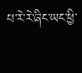པ་རེ་རེ་ཞིང་ཡང་ཕྱི་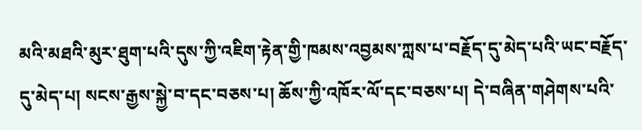མའི་མཐའི་མུར་ཐུག་པའི་དུས་ཀྱི་འཇིག་རྟེན་གྱི་ཁམས་འབྱམས་ཀླས་པ་བརྗོད་དུ་མེད་པའི་ཡང་བརྗོད་དུ་མེད་པ། སངས་རྒྱས་སྐྱེ་བ་དང་བཅས་པ། ཆོས་ཀྱི་འཁོར་ལོ་དང་བཅས་པ། དེ་བཞིན་གཤེགས་པའི་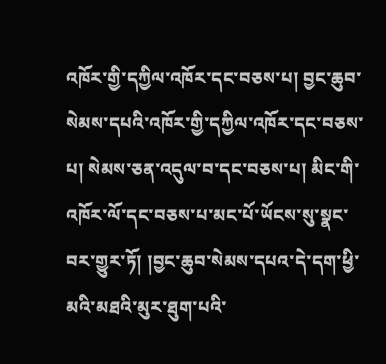འཁོར་གྱི་དཀྱིལ་འཁོར་དང་བཅས་པ། བྱང་ཆུབ་སེམས་དཔའི་འཁོར་གྱི་དཀྱིལ་འཁོར་དང་བཅས་པ། སེམས་ཅན་འདུལ་བ་དང་བཅས་པ། མིང་གི་འཁོར་ལོ་དང་བཅས་པ་མང་པོ་ཡོངས་སུ་སྣང་བར་གྱུར་ཏོ། །བྱང་ཆུབ་སེམས་དཔའ་དེ་དག་ཕྱི་མའི་མཐའི་མུར་ཐུག་པའི་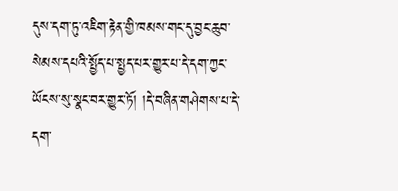དུས་དག་ཏུ་འཇིག་རྟེན་གྱི་ཁམས་གང་དུ་བྱང་ཆུབ་སེམས་དཔའི་སྤྱོད་པ་སྤྱད་པར་གྱུར་པ་དེ་དག་ཀྱང་ཡོངས་སུ་སྣང་བར་གྱུར་ཏོ། །དེ་བཞིན་གཤེགས་པ་དེ་དག་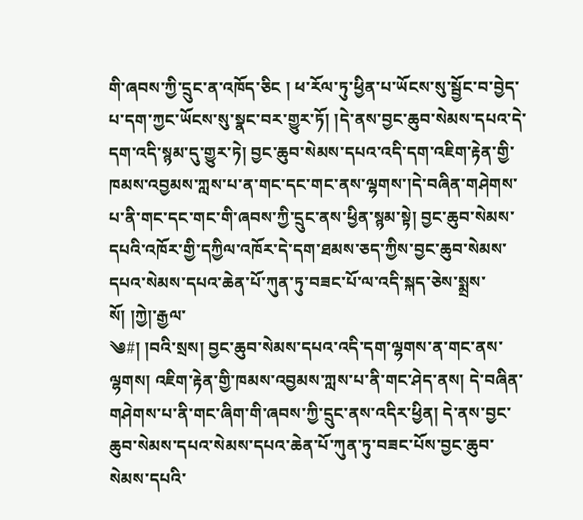གི་ཞབས་ཀྱི་དྲུང་ན་འཁོད་ཅིང ། ཕ་རོལ་ཏུ་ཕྱིན་པ་ཡོངས་སུ་སྦྱོང་བ་བྱེད་པ་དག་ཀྱང་ཡོངས་སུ་སྣང་བར་གྱུར་ཏོ། །དེ་ནས་བྱང་ཆུབ་སེམས་དཔའ་དེ་དག་འདི་སྙམ་དུ་གྱུར་ཏེ། བྱང་ཆུབ་སེམས་དཔའ་འདི་དག་འཇིག་རྟེན་གྱི་ཁམས་འབྱམས་ཀླས་པ་ན་གང་དང་གང་ནས་ལྷགས་།དེ་བཞིན་གཤེགས་པ་ནི་གང་དང་གང་གི་ཞབས་ཀྱི་དྲུང་ནས་ཕྱིན་སྙམ་སྟེ། བྱང་ཆུབ་སེམས་དཔའི་འཁོར་གྱི་དཀྱིལ་འཁོར་དེ་དག་ཐམས་ཅད་ཀྱིས་བྱང་ཆུབ་སེམས་དཔའ་སེམས་དཔའ་ཆེན་པོ་ཀུན་ཏུ་བཟང་པོ་ལ་འདི་སྐད་ཅེས་སྨྲས་སོ། །ཀྱེ།་རྒྱལ་
༄#། །བའི་སྲས། བྱང་ཆུབ་སེམས་དཔའ་འདི་དག་ལྷགས་ན་གང་ནས་ལྷགས། འཇིག་རྟེན་གྱི་ཁམས་འབྱམས་ཀླས་པ་ནི་གང་ཤེད་ནས། དེ་བཞིན་གཤེགས་པ་ནི་གང་ཞིག་གི་ཞབས་ཀྱི་དྲུང་ནས་འདིར་ཕྱིན། དེ་ནས་བྱང་ཆུབ་སེམས་དཔའ་སེམས་དཔའ་ཆེན་པོ་ཀུན་ཏུ་བཟང་པོས་བྱང་ཆུབ་སེམས་དཔའི་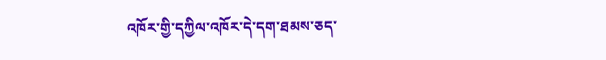འཁོར་གྱི་དཀྱིལ་འཁོར་དེ་དག་ཐམས་ཅད་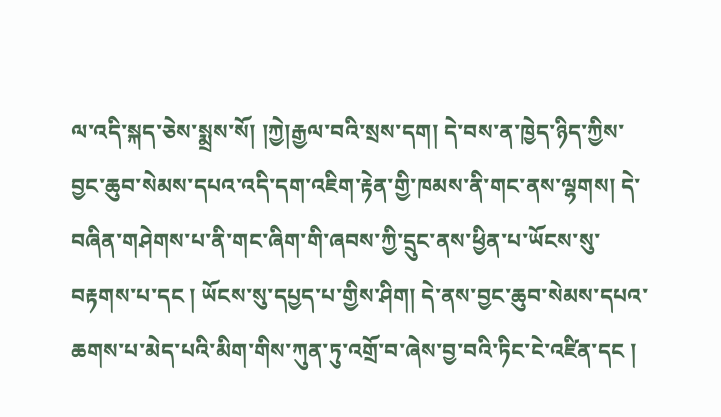ལ་འདི་སྐད་ཅེས་སྨྲས་སོ། །ཀྱེ།རྒྱལ་བའི་སྲས་དག། དེ་བས་ན་ཁྱེད་ཉིད་ཀྱིས་བྱང་ཆུབ་སེམས་དཔའ་འདི་དག་འཇིག་རྟེན་གྱི་ཁམས་ནི་གང་ནས་ལྷགས། དེ་བཞིན་གཤེགས་པ་ནི་གང་ཞིག་གི་ཞབས་ཀྱི་དྲུང་ནས་ཕྱིན་པ་ཡོངས་སུ་བརྟགས་པ་དང ། ཡོངས་སུ་དཔྱད་པ་གྱིས་ཤིག། དེ་ནས་བྱང་ཆུབ་སེམས་དཔའ་ཆགས་པ་མེད་པའི་མིག་གིས་ཀུན་ཏུ་འགྲོ་བ་ཞེས་བྱ་བའི་ཏིང་ངེ་འཛིན་དང །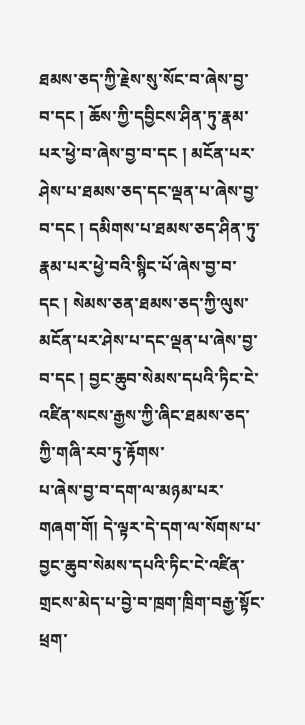ཐམས་ཅད་ཀྱི་རྗེས་སུ་སོང་བ་ཞེས་བྱ་བ་དང ། ཆོས་ཀྱི་དབྱིངས་ཤིན་ཏུ་རྣམ་པར་ཕྱེ་བ་ཞེས་བྱ་བ་དང ། མངོན་པར་ཤེས་པ་ཐམས་ཅད་དང་ལྡན་པ་ཞེས་བྱ་བ་དང ། དམིགས་པ་ཐམས་ཅད་ཤིན་ཏུ་རྣམ་པར་ཕྱེ་བའི་སྙིང་པོ་ཞེས་བྱ་བ་དང ། སེམས་ཅན་ཐམས་ཅད་ཀྱི་ལུས་མངོན་པར་ཤེས་པ་དང་ལྡན་པ་ཞེས་བྱ་བ་དང ། བྱང་ཆུབ་སེམས་དཔའི་ཏིང་ངེ་འཛིན་སངས་རྒྱས་ཀྱི་ཞིང་ཐམས་ཅད་ཀྱི་གཞི་རབ་ཏུ་རྟོགས་
པ་ཞེས་བྱ་བ་དག་ལ་མཉམ་པར་གཞག་གོ། དེ་ལྟར་དེ་དག་ལ་སོགས་པ་བྱང་ཆུབ་སེམས་དཔའི་ཏིང་ངེ་འཛིན་གྲངས་མེད་པ་བྱེ་བ་ཁྲག་ཁྲིག་བརྒྱ་སྟོང་ཕྲག་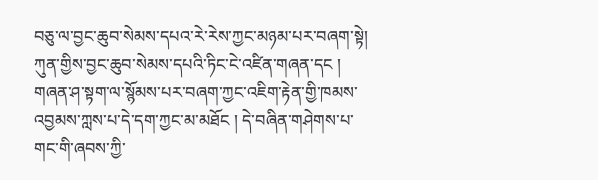བཅུ་ལ་བྱང་ཆུབ་སེམས་དཔའ་རེ་རེས་ཀྱང་མཉམ་པར་བཞག་སྟེ། ཀུན་གྱིས་བྱང་ཆུབ་སེམས་དཔའི་ཏིང་ངེ་འཛིན་གཞན་དང ། གཞན་ཤ་སྟག་ལ་སྙོམས་པར་བཞག་ཀྱང་འཇིག་རྟེན་གྱི་ཁམས་འབྱམས་ཀླས་པ་དེ་དག་ཀྱང་མ་མཐོང ། དེ་བཞིན་གཤེགས་པ་གང་གི་ཞབས་ཀྱི་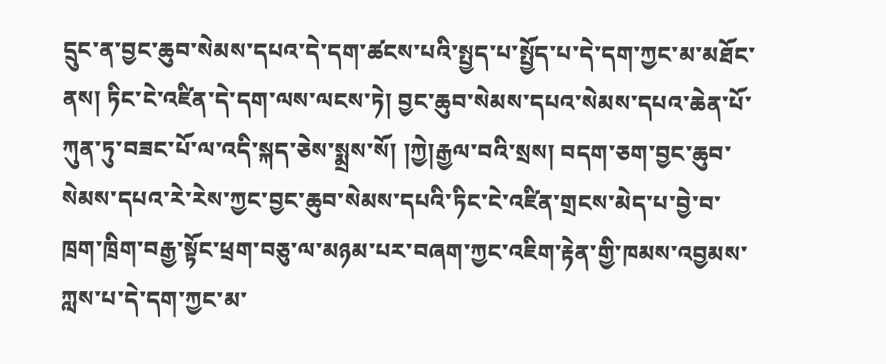དྲུང་ན་བྱང་ཆུབ་སེམས་དཔའ་དེ་དག་ཚངས་པའི་སྤྱད་པ་སྤྱོད་པ་དེ་དག་ཀྱང་མ་མཐོང་ནས། ཏིང་ངེ་འཛིན་དེ་དག་ལས་ལངས་ཏེ། བྱང་ཆུབ་སེམས་དཔའ་སེམས་དཔའ་ཆེན་པོ་ཀུན་ཏུ་བཟང་པོ་ལ་འདི་སྐད་ཅེས་སྨྲས་སོ། །ཀྱེ།རྒྱལ་བའི་སྲས། བདག་ཅག་བྱང་ཆུབ་སེམས་དཔའ་རེ་རེས་ཀྱང་བྱང་ཆུབ་སེམས་དཔའི་ཏིང་ངེ་འཛིན་གྲངས་མེད་པ་བྱེ་བ་ཁྲག་ཁྲིག་བརྒྱ་སྟོང་ཕྲག་བཅུ་ལ་མཉམ་པར་བཞག་ཀྱང་འཇིག་རྟེན་གྱི་ཁམས་འབྱམས་ཀླས་པ་དེ་དག་ཀྱང་མ་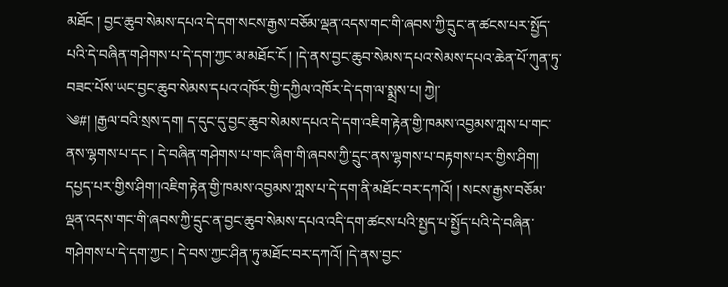མཐོང ། བྱང་ཆུབ་སེམས་དཔའ་དེ་དག་སངས་རྒྱས་བཅོམ་ལྡན་འདས་གང་གི་ཞབས་ཀྱི་དྲུང་ན་ཚངས་པར་སྤྱོད་པའི་དེ་བཞིན་གཤེགས་པ་དེ་དག་ཀྱང་མ་མཐོང་ངོ ། །དེ་ནས་བྱང་ཆུབ་སེམས་དཔའ་སེམས་དཔའ་ཆེན་པོ་ཀུན་ཏུ་བཟང་པོས་ཡང་བྱང་ཆུབ་སེམས་དཔའ་འཁོར་གྱི་དཀྱིལ་འཁོར་དེ་དག་ལ་སྨྲས་པ། ཀྱེ།་
༄#། །རྒྱལ་བའི་སྲས་དག། ད་དུང་དུ་བྱང་ཆུབ་སེམས་དཔའ་དེ་དག་འཇིག་རྟེན་གྱི་ཁམས་འབྱམས་ཀླས་པ་གང་ནས་ལྷགས་པ་དང ། དེ་བཞིན་གཤེགས་པ་གང་ཞིག་གི་ཞབས་ཀྱི་དྲུང་ནས་ལྷགས་པ་བརྟགས་པར་གྱིས་ཤིག། དཔྱད་པར་གྱིས་ཤིག་།འཇིག་རྟེན་གྱི་ཁམས་འབྱམས་ཀླས་པ་དེ་དག་ནི་མཐོང་བར་དཀའོ། ། སངས་རྒྱས་བཅོམ་ལྡན་འདས་གང་གི་ཞབས་ཀྱི་དྲུང་ན་བྱང་ཆུབ་སེམས་དཔའ་འདི་དག་ཚངས་པའི་སྤྱད་པ་སྤྱོད་པའི་དེ་བཞིན་གཤེགས་པ་དེ་དག་ཀྱང ། དེ་བས་ཀྱང་ཤིན་ཏུ་མཐོང་བར་དཀའོ། །དེ་ནས་བྱང་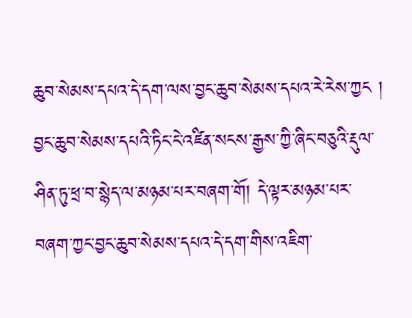ཆུབ་སེམས་དཔའ་དེ་དག་ལས་བྱང་ཆུབ་སེམས་དཔའ་རེ་རེས་ཀྱང ། བྱང་ཆུབ་སེམས་དཔའི་ཏིང་ངེ་འཛིན་སངས་རྒྱས་ཀྱི་ཞིང་བཅུའི་རྡུལ་ཤིན་ཏུ་ཕྲ་བ་སྙེད་ལ་མཉམ་པར་བཞག་གོ། དེ་ལྟར་མཉམ་པར་བཞག་ཀྱང་བྱང་ཆུབ་སེམས་དཔའ་དེ་དག་གིས་འཇིག་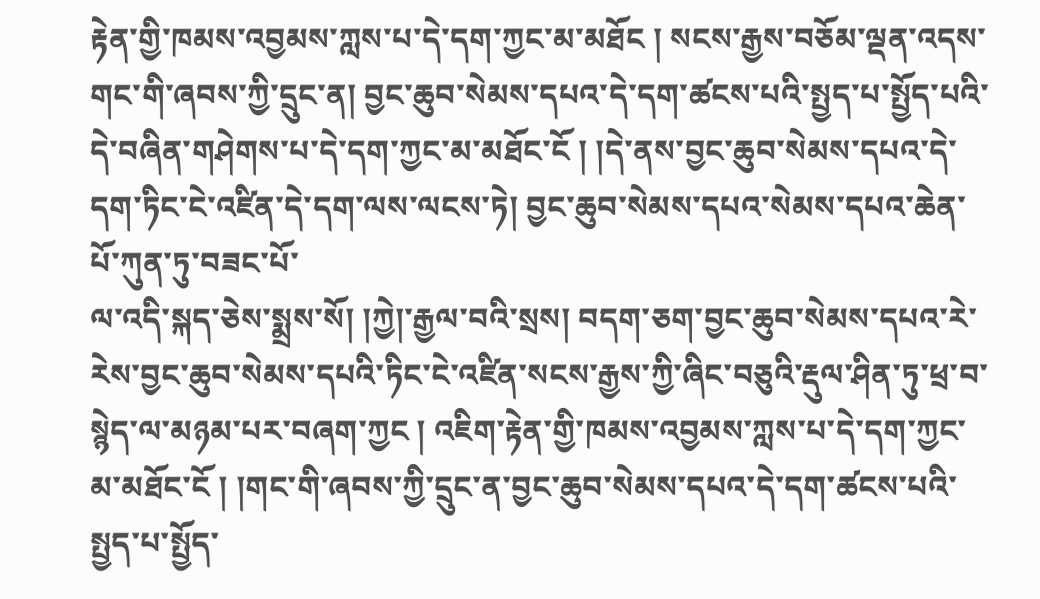རྟེན་གྱི་ཁམས་འབྱམས་ཀླས་པ་དེ་དག་ཀྱང་མ་མཐོང ། སངས་རྒྱས་བཅོམ་ལྡན་འདས་གང་གི་ཞབས་ཀྱི་དྲུང་ན། བྱང་ཆུབ་སེམས་དཔའ་དེ་དག་ཚངས་པའི་སྤྱད་པ་སྤྱོད་པའི་དེ་བཞིན་གཤེགས་པ་དེ་དག་ཀྱང་མ་མཐོང་ངོ ། །དེ་ནས་བྱང་ཆུབ་སེམས་དཔའ་དེ་དག་ཏིང་ངེ་འཛིན་དེ་དག་ལས་ལངས་ཏེ། བྱང་ཆུབ་སེམས་དཔའ་སེམས་དཔའ་ཆེན་པོ་ཀུན་ཏུ་བཟང་པོ་
ལ་འདི་སྐད་ཅེས་སྨྲས་སོ། །ཀྱེ།་རྒྱལ་བའི་སྲས། བདག་ཅག་བྱང་ཆུབ་སེམས་དཔའ་རེ་རེས་བྱང་ཆུབ་སེམས་དཔའི་ཏིང་ངེ་འཛིན་སངས་རྒྱས་ཀྱི་ཞིང་བཅུའི་རྡུལ་ཤིན་ཏུ་ཕྲ་བ་སྙེད་ལ་མཉམ་པར་བཞག་ཀྱང ། འཇིག་རྟེན་གྱི་ཁམས་འབྱམས་ཀླས་པ་དེ་དག་ཀྱང་མ་མཐོང་ངོ ། །གང་གི་ཞབས་ཀྱི་དྲུང་ན་བྱང་ཆུབ་སེམས་དཔའ་དེ་དག་ཚངས་པའི་སྤྱད་པ་སྤྱོད་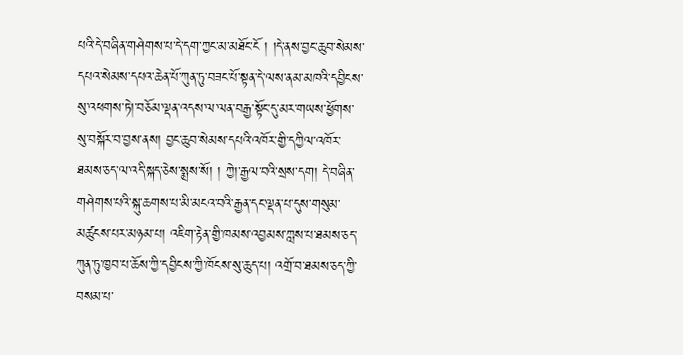པའི་དེ་བཞིན་གཤེགས་པ་དེ་དག་ཀྱང་མ་མཐོང་ངོ ། །དེ་ནས་བྱང་ཆུབ་སེམས་དཔའ་སེམས་དཔའ་ཆེན་པོ་ཀུན་ཏུ་བཟང་པོ་སྟན་དེ་ལས་ནམ་མཁའི་དབྱིངས་སུ་འཕགས་ཏེ།་བཅོམ་ལྡན་འདས་ལ་ལན་བརྒྱ་སྟོང་དུ་མར་གཡས་ཕྱོགས་སུ་བསྐོར་བ་བྱས་ནས། བྱང་ཆུབ་སེམས་དཔའི་འཁོར་གྱི་དཀྱིལ་འཁོར་ཐམས་ཅད་ལ་འདི་སྐད་ཅེས་སྨྲས་སོ། ། ཀྱེ།་རྒྱལ་བའི་སྲས་དག། དེ་བཞིན་གཤེགས་པའི་སྐུ་ཆགས་པ་མི་མངའ་བའི་རྒྱན་དང་ལྡན་པ་དུས་གསུམ་མཚུངས་པར་མཉམ་པ། འཇིག་རྟེན་གྱི་ཁམས་འབྱམས་ཀླས་པ་ཐམས་ཅད་ཀུན་ཏུ་ཁྱབ་པ་ཆོས་ཀྱི་དབྱིངས་ཀྱི་ཁོངས་སུ་ཆུད་པ། འགྲོ་བ་ཐམས་ཅད་ཀྱི་བསམ་པ་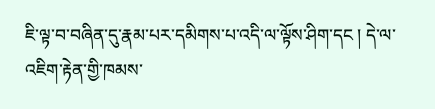ཇི་ལྟ་བ་བཞིན་དུ་རྣམ་པར་དམིགས་པ་འདི་ལ་ལྟོས་ཤིག་དང ། དེ་ལ་འཇིག་རྟེན་གྱི་ཁམས་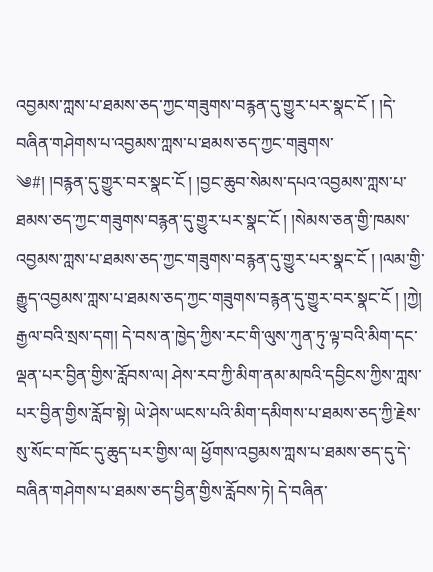འབྱམས་ཀླས་པ་ཐམས་ཅད་ཀྱང་གཟུགས་བརྙན་དུ་གྱུར་པར་སྣང་ངོ ། །དེ་བཞིན་གཤེགས་པ་འབྱམས་ཀླས་པ་ཐམས་ཅད་ཀྱང་གཟུགས་
༄#། །བརྙན་དུ་གྱུར་བར་སྣང་ངོ ། །བྱང་ཆུབ་སེམས་དཔའ་འབྱམས་ཀླས་པ་ཐམས་ཅད་ཀྱང་གཟུགས་བརྙན་དུ་གྱུར་པར་སྣང་ངོ ། །སེམས་ཅན་གྱི་ཁམས་འབྱམས་ཀླས་པ་ཐམས་ཅད་ཀྱང་གཟུགས་བརྙན་དུ་གྱུར་པར་སྣང་ངོ ། །ལམ་གྱི་རྒྱུད་འབྱམས་ཀླས་པ་ཐམས་ཅད་ཀྱང་གཟུགས་བརྙན་དུ་གྱུར་བར་སྣང་ངོ ། །ཀྱེ། རྒྱལ་བའི་སྲས་དག། དེ་བས་ན་ཁྱེད་ཀྱིས་རང་གི་ལུས་ཀུན་ཏུ་ལྟ་བའི་མིག་དང་ལྡན་པར་བྱིན་གྱིས་རློབས་ལ། ཤེས་རབ་ཀྱི་མིག་ནམ་མཁའི་དབྱིངས་ཀྱིས་ཀླས་པར་བྱིན་གྱིས་རློབ་སྟེ། ཡེ་ཤེས་ཡངས་པའི་མིག་དམིགས་པ་ཐམས་ཅད་ཀྱི་རྗེས་སུ་སོང་བ་ཁོང་དུ་ཆུད་པར་གྱིས་ལ། ཕྱོགས་འབྱམས་ཀླས་པ་ཐམས་ཅད་དུ་དེ་བཞིན་གཤེགས་པ་ཐམས་ཅད་བྱིན་གྱིས་རློབས་ཏེ། དེ་བཞིན་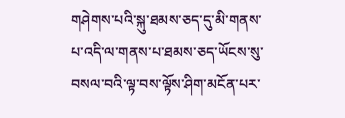གཤེགས་པའི་སྐུ་ཐམས་ཅད་དུ་མི་གནས་པ་འདི་ལ་གནས་པ་ཐམས་ཅད་ཡོངས་སུ་བསལ་བའི་ལྟ་བས་ལྟོས་ཤིག་མངོན་པར་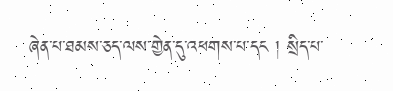ཞེན་པ་ཐམས་ཅད་ལས་གྱེན་དུ་འཕགས་པ་དང ། སྲིད་པ་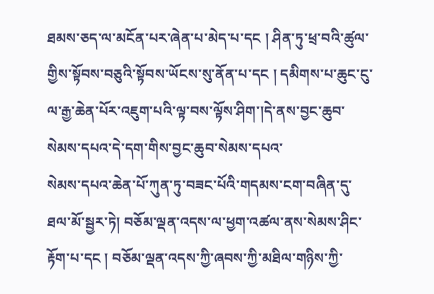ཐམས་ཅད་ལ་མངོན་པར་ཞེན་པ་མེད་པ་དང ། ཤིན་ཏུ་ཕྲ་བའི་ཚུལ་གྱིས་སྟོབས་བཅུའི་སྟོབས་ཡོངས་སུ་ནོན་པ་དང ། དམིགས་པ་ཆུང་ངུ་ལ་རྒྱ་ཆེན་པོར་འཇུག་པའི་ལྟ་བས་ལྟོས་ཤིག་།དེ་ནས་བྱང་ཆུབ་སེམས་དཔའ་དེ་དག་གིས་བྱང་ཆུབ་སེམས་དཔའ་
སེམས་དཔའ་ཆེན་པོ་ཀུན་ཏུ་བཟང་པོའི་གདམས་ངག་བཞིན་དུ་ཐལ་མོ་སྦྱར་ཏེ། བཅོམ་ལྡན་འདས་ལ་ཕྱག་འཚལ་ནས་སེམས་ཤིང་རྟོག་པ་དང ། བཅོམ་ལྡན་འདས་ཀྱི་ཞབས་ཀྱི་མཐིལ་གཉིས་ཀྱི་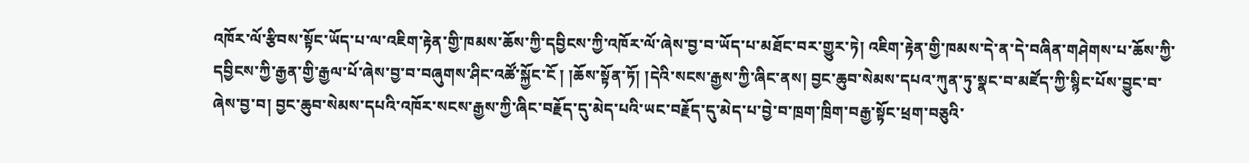འཁོར་ལོ་རྩིབས་སྟོང་ཡོད་པ་ལ་འཇིག་རྟེན་གྱི་ཁམས་ཆོས་ཀྱི་དབྱིངས་ཀྱི་འཁོར་ལོ་ཞེས་བྱ་བ་ཡོད་པ་མཐོང་བར་གྱུར་ཏེ། འཇིག་རྟེན་གྱི་ཁམས་དེ་ན་དེ་བཞིན་གཤེགས་པ་ཆོས་ཀྱི་དབྱིངས་ཀྱི་རྒྱན་གྱི་རྒྱལ་པོ་ཞེས་བྱ་བ་བཞུགས་ཤིང་འཚོ་སྐྱོང་ངོ ། །ཆོས་སྟོན་ཏོ། །དེའི་སངས་རྒྱས་ཀྱི་ཞིང་ནས། བྱང་ཆུབ་སེམས་དཔའ་ཀུན་ཏུ་སྣང་བ་མཛོད་ཀྱི་སྙིང་པོས་བྱུང་བ་ཞེས་བྱ་བ། བྱང་ཆུབ་སེམས་དཔའི་འཁོར་སངས་རྒྱས་ཀྱི་ཞིང་བརྗོད་དུ་མེད་པའི་ཡང་བརྗོད་དུ་མེད་པ་བྱེ་བ་ཁྲག་ཁྲིག་བརྒྱ་སྟོང་ཕྲག་བཅུའི་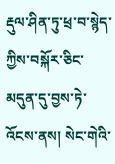རྡུལ་ཤིན་ཏུ་ཕྲ་བ་སྙེད་ཀྱིས་བསྐོར་ཅིང་མདུན་དུ་བྱས་ཏེ་འོངས་ནས། སེང་གེའི་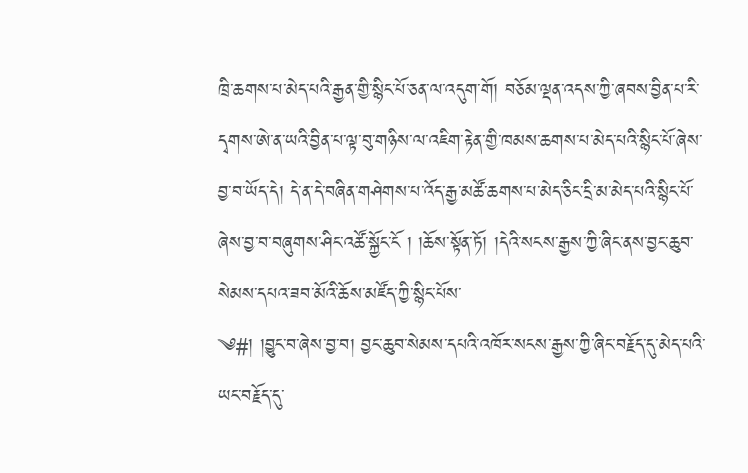ཁྲི་ཆགས་པ་མེད་པའི་རྒྱན་གྱི་སྙིང་པོ་ཅན་ལ་འདུག་གོ། བཅོམ་ལྡན་འདས་ཀྱི་ཞབས་བྱིན་པ་རི་དྭགས་ཨེ་ན་ཡའི་བྱིན་པ་ལྟ་བུ་གཉིས་ལ་འཇིག་རྟེན་གྱི་ཁམས་ཆགས་པ་མེད་པའི་སྙིང་པོ་ཞེས་བྱ་བ་ཡོད་དེ། དེ་ན་དེ་བཞིན་གཤེགས་པ་འོད་རྒྱ་མཚོ་ཆགས་པ་མེད་ཅིང་དྲི་མ་མེད་པའི་སྙིང་པོ་ཞེས་བྱ་བ་བཞུགས་ཤིང་འཚོ་སྐྱོང་ངོ ། །ཆོས་སྟོན་ཏོ། །དེའི་སངས་རྒྱས་ཀྱི་ཞིང་ནས་བྱང་ཆུབ་སེམས་དཔའ་ཟབ་མོའི་ཆོས་མཛོད་ཀྱི་སྙིང་པོས་
༄#། །བྱུང་བ་ཞེས་བྱ་བ། བྱང་ཆུབ་སེམས་དཔའི་འཁོར་སངས་རྒྱས་ཀྱི་ཞིང་བརྗོད་དུ་མེད་པའི་ཡང་བརྗོད་དུ་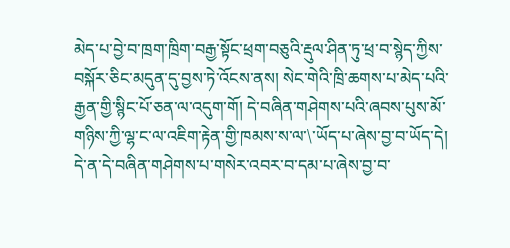མེད་པ་བྱེ་བ་ཁྲག་ཁྲིག་བརྒྱ་སྟོང་ཕྲག་བཅུའི་རྡུལ་ཤིན་ཏུ་ཕྲ་བ་སྙེད་ཀྱིས་བསྐོར་ཅིང་མདུན་དུ་བྱས་ཏེ་འོངས་ནས། སེང་གེའི་ཁྲི་ཆགས་པ་མེད་པའི་རྒྱན་གྱི་སྙིང་པོ་ཅན་ལ་འདུག་གོ། དེ་བཞིན་གཤེགས་པའི་ཞབས་པུས་མོ་གཉིས་ཀྱི་ལྷ་ང་ལ་འཇིག་རྟེན་གྱི་ཁམས་ས་ལ་\་ཡོད་པ་ཞེས་བྱ་བ་ཡོད་དེ། དེ་ན་དེ་བཞིན་གཤེགས་པ་གསེར་འབར་བ་དམ་པ་ཞེས་བྱ་བ་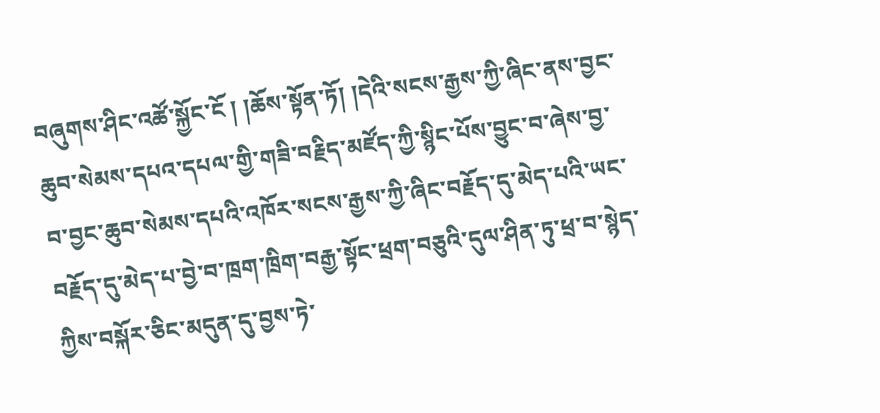བཞུགས་ཤིང་འཚོ་སྐྱོང་ངོ ། །ཆོས་སྟོན་ཏོ། །དེའི་སངས་རྒྱས་ཀྱི་ཞིང་ནས་བྱང་ཆུབ་སེམས་དཔའ་དཔལ་གྱི་གཟི་བརྗིད་མཛོད་ཀྱི་སྙིང་པོས་བྱུང་བ་ཞེས་བྱ་བ་བྱང་ཆུབ་སེམས་དཔའི་འཁོར་སངས་རྒྱས་ཀྱི་ཞིང་བརྗོད་དུ་མེད་པའི་ཡང་བརྗོད་དུ་མེད་པ་བྱེ་བ་ཁྲག་ཁྲིག་བརྒྱ་སྟོང་ཕྲག་བཅུའི་དུལ་ཤིན་ཏུ་ཕྲ་བ་སྙེད་ཀྱིས་བསྐོར་ཅིང་མདུན་དུ་བྱས་ཏེ་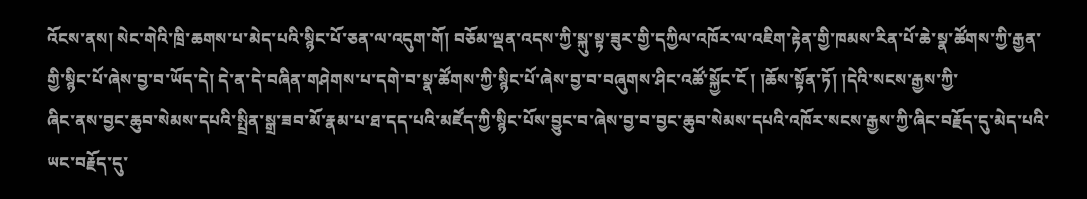འོངས་ནས། སེང་གེའི་ཁྲི་ཆགས་པ་མེད་པའི་སྙིང་པོ་ཅན་ལ་འདུག་གོ། བཅོམ་ལྡན་འདས་ཀྱི་སྐུ་སྟ་ཟུར་གྱི་དཀྱིལ་འཁོར་ལ་འཇིག་རྟེན་གྱི་ཁམས་རིན་པོ་ཆེ་སྣ་ཚོགས་ཀྱི་རྒྱན་གྱི་སྙིང་པོ་ཞེས་བྱ་བ་ཡོད་དེ། དེ་ན་དེ་བཞིན་གཤེགས་པ་དགེ་བ་སྣ་ཚོགས་ཀྱི་སྙིང་པོ་ཞེས་བྱ་བ་བཞུགས་ཤིང་འཚོ་སྐྱོང་ངོ ། །ཆོས་སྟོན་ཏོ། །དེའི་སངས་རྒྱས་ཀྱི་
ཞིང་ནས་བྱང་ཆུབ་སེམས་དཔའི་སྤྲིན་སྒྲ་ཟབ་མོ་རྣམ་པ་ཐ་དད་པའི་མཛོད་ཀྱི་སྙིང་པོས་བྱུང་བ་ཞེས་བྱ་བ་བྱང་ཆུབ་སེམས་དཔའི་འཁོར་སངས་རྒྱས་ཀྱི་ཞིང་བརྗོད་དུ་མེད་པའི་ཡང་བརྗོད་དུ་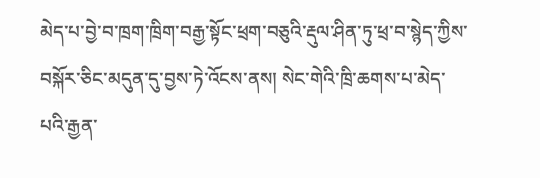མེད་པ་བྱེ་བ་ཁྲག་ཁྲིག་བརྒྱ་སྟོང་ཕྲག་བཅུའི་རྡུལ་ཤིན་ཏུ་ཕྲ་བ་སྙེད་ཀྱིས་བསྐོར་ཅིང་མདུན་དུ་བྱས་ཏེ་འོངས་ནས། སེང་གེའི་ཁྲི་ཆགས་པ་མེད་པའི་རྒྱན་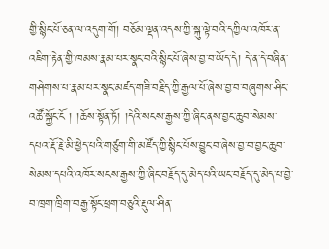གྱི་སྙིང་པོ་ཅན་ལ་འདུག་གོ། བཅོམ་ལྡན་འདས་ཀྱི་སྐུ་ལྟེ་བའི་དཀྱིལ་འཁོར་ན་འཇིག་རྟེན་གྱི་ཁམས་རྣམ་པར་སྣང་བའི་སྙིང་པོ་ཞེས་བྱ་བ་ཡོད་དེ། དེ་ན་དེ་བཞིན་གཤེགས་པ་རྣམ་པར་སྣང་མཛད་གཟི་བརྗིད་ཀྱི་རྒྱལ་པོ་ཞེས་བྱ་བ་བཞུགས་ཤིང་འཚོ་སྐྱོང་ངོ ། །ཆོས་སྟོན་ཏོ། །དེའི་སངས་རྒྱས་ཀྱི་ཞིང་ནས་བྱང་ཆུབ་སེམས་དཔའ་རྡོ་རྗེ་མི་ཕྱེད་པའི་གཙུག་གི་མཛོད་ཀྱི་སྙིང་པོས་བྱུང་བ་ཞེས་བྱ་བ་བྱང་ཆུབ་སེམས་དཔའི་འཁོར་སངས་རྒྱས་ཀྱི་ཞིང་བརྗོད་དུ་མེད་པའི་ཡང་བརྗོད་དུ་མེད་པ་བྱེ་བ་ཁྲག་ཁྲིག་བརྒྱ་སྟོང་ཕྲག་བཅུའི་རྡུལ་ཤིན་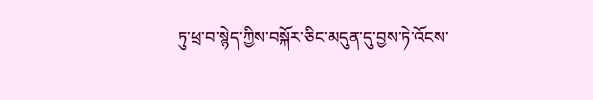ཏུ་ཕྲ་བ་སྙེད་ཀྱིས་བསྐོར་ཅིང་མདུན་དུ་བྱས་ཏེ་འོངས་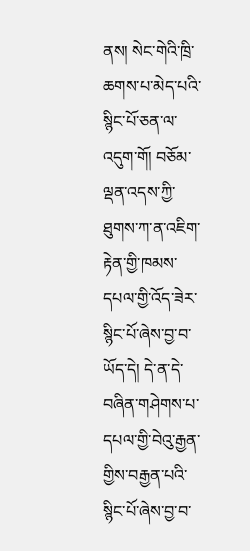ནས། སེང་གེའི་ཁྲི་ཆགས་པ་མེད་པའི་སྙིང་པོ་ཅན་ལ་འདུག་གོ། བཅོམ་ལྡན་འདས་ཀྱི་ཐུགས་ཀ་ན་འཇིག་རྟེན་གྱི་ཁམས་དཔལ་གྱི་འོད་ཟེར་སྙིང་པོ་ཞེས་བྱ་བ་ཡོད་དེ། དེ་ན་དེ་བཞིན་གཤེགས་པ་དཔལ་གྱི་བེའུ་རྒྱན་གྱིས་བརྒྱན་པའི་སྙིང་པོ་ཞེས་བྱ་བ་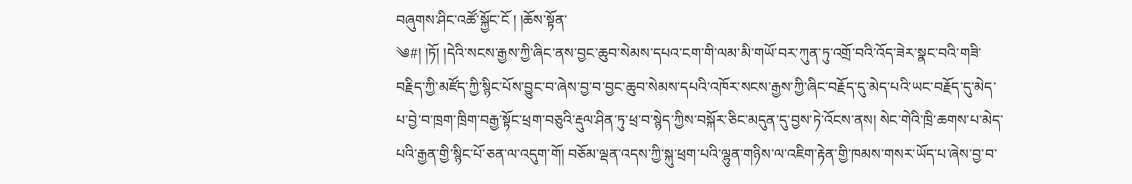བཞུགས་ཤིང་འཚོ་སྐྱོང་ངོ ། །ཆོས་སྟོན་
༄#། །ཏོ། །དེའི་སངས་རྒྱས་ཀྱི་ཞིང་ནས་བྱང་ཆུབ་སེམས་དཔའ་ངག་གི་ལམ་མི་གཡོ་བར་ཀུན་ཏུ་འགྲོ་བའི་འོད་ཟེར་སྣང་བའི་གཟི་བརྗིད་ཀྱི་མཛོད་ཀྱི་སྙིང་པོས་བྱུང་བ་ཞེས་བྱ་བ་བྱང་ཆུབ་སེམས་དཔའི་འཁོར་སངས་རྒྱས་ཀྱི་ཞིང་བརྗོད་དུ་མེད་པའི་ཡང་བརྗོད་དུ་མེད་པ་བྱེ་བ་ཁྲག་ཁྲིག་བརྒྱ་སྟོང་ཕྲག་བཅུའི་རྡུལ་ཤིན་ཏུ་ཕྲ་བ་སྙེད་ཀྱིས་བསྐོར་ཅིང་མདུན་དུ་བྱས་ཏེ་འོངས་ནས། སེང་གེའི་ཁྲི་ཆགས་པ་མེད་པའི་རྒྱན་གྱི་སྙིང་པོ་ཅན་ལ་འདུག་གོ། བཅོམ་ལྡན་འདས་ཀྱི་སྐུ་ཕྲག་པའི་ལྷུན་གཉིས་ལ་འཇིག་རྟེན་གྱི་ཁམས་གསར་ཡོད་པ་ཞེས་བྱ་བ་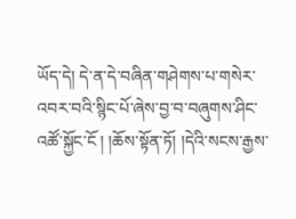ཡོད་དེ། དེ་ན་དེ་བཞིན་གཤེགས་པ་གསེར་འབར་བའི་སྙིང་པོ་ཞེས་བྱ་བ་བཞུགས་ཤིང་འཚོ་སྐྱོང་ངོ ། །ཆོས་སྟོན་ཏོ། །དེའི་སངས་རྒྱས་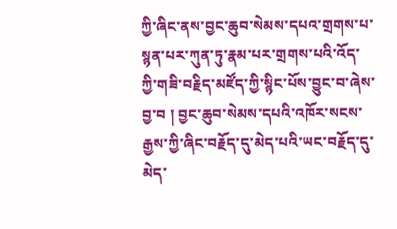ཀྱི་ཞིང་ནས་བྱང་ཆུབ་སེམས་དཔའ་གྲགས་པ་སྙན་པར་ཀུན་ཏུ་རྣམ་པར་གྲགས་པའི་འོད་ཀྱི་གཟི་བརྗིད་མཛོད་ཀྱི་སྙིང་པོས་བྱུང་བ་ཞེས་བྱ་བ ། བྱང་ཆུབ་སེམས་དཔའི་འཁོར་སངས་རྒྱས་ཀྱི་ཞིང་བརྗོད་དུ་མེད་པའི་ཡང་བརྗོད་དུ་མེད་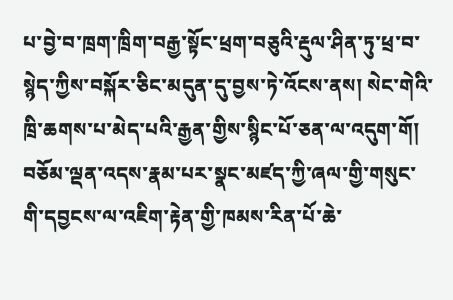པ་བྱེ་བ་ཁྲག་ཁྲིག་བརྒྱ་སྟོང་ཕྲག་བཅུའི་རྡུལ་ཤིན་ཏུ་ཕྲ་བ་སྙེད་ཀྱིས་བསྐོར་ཅིང་མདུན་དུ་བྱས་ཏེ་འོངས་ནས། སེང་གེའི་ཁྲི་ཆགས་པ་མེད་པའི་རྒྱན་གྱིས་སྙིང་པོ་ཅན་ལ་འདུག་གོ། བཅོམ་ལྡན་འདས་རྣམ་པར་སྣང་མཛད་ཀྱི་ཞལ་གྱི་གསུང་
གི་དབྱངས་ལ་འཇིག་རྟེན་གྱི་ཁམས་རིན་པོ་ཆེ་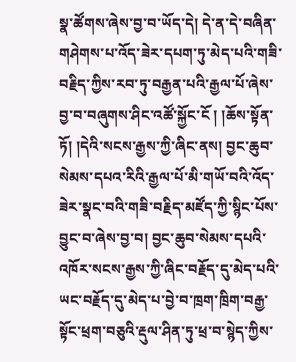སྣ་ཚོགས་ཞེས་བྱ་བ་ཡོད་དེ། དེ་ན་དེ་བཞིན་གཤེགས་པ་འོད་ཟེར་དཔག་ཏུ་མེད་པའི་གཟི་བརྗིད་ཀྱིས་རབ་ཏུ་བརྒྱན་པའི་རྒྱལ་པོ་ཞེས་བྱ་བ་བཞུགས་ཤིང་འཚོ་སྐྱོང་ངོ ། །ཆོས་སྟོན་ཏོ། །དེའི་སངས་རྒྱས་ཀྱི་ཞིང་ནས། བྱང་ཆུབ་སེམས་དཔའ་རིའི་རྒྱལ་པོ་མི་གཡོ་བའི་འོད་ཟེར་སྣང་བའི་གཟི་བརྗིད་མཛོད་ཀྱི་སྙིང་པོས་བྱུང་བ་ཞེས་བྱ་བ། བྱང་ཆུབ་སེམས་དཔའི་འཁོར་སངས་རྒྱས་ཀྱི་ཞིང་བརྗོད་དུ་མེད་པའི་ཡང་བརྗོད་དུ་མེད་པ་བྱེ་བ་ཁྲག་ཁྲིག་བརྒྱ་སྟོང་ཕྲག་བཅུའི་རྡུལ་ཤིན་ཏུ་ཕྲ་བ་སྙེད་ཀྱིས་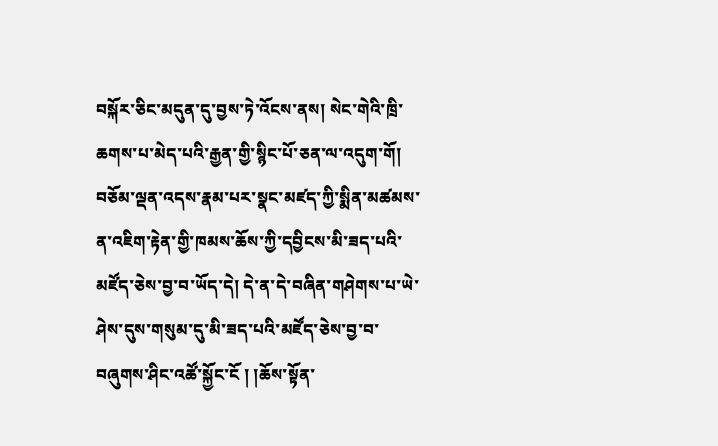བསྐོར་ཅིང་མདུན་དུ་བྱས་ཏེ་འོངས་ནས། སེང་གེའི་ཁྲི་ཆགས་པ་མེད་པའི་རྒྱན་གྱི་སྙིང་པོ་ཅན་ལ་འདུག་གོ། བཅོམ་ལྡན་འདས་རྣམ་པར་སྣང་མཛད་ཀྱི་སྨིན་མཚམས་ན་འཇིག་རྟེན་གྱི་ཁམས་ཆོས་ཀྱི་དབྱིངས་མི་ཟད་པའི་མཛོད་ཅེས་བྱ་བ་ཡོད་དེ། དེ་ན་དེ་བཞིན་གཤེགས་པ་ཡེ་ཤེས་དུས་གསུམ་དུ་མི་ཟད་པའི་མཛོད་ཅེས་བྱ་བ་བཞུགས་ཤིང་འཚོ་སྐྱོང་ངོ ། །ཆོས་སྟོན་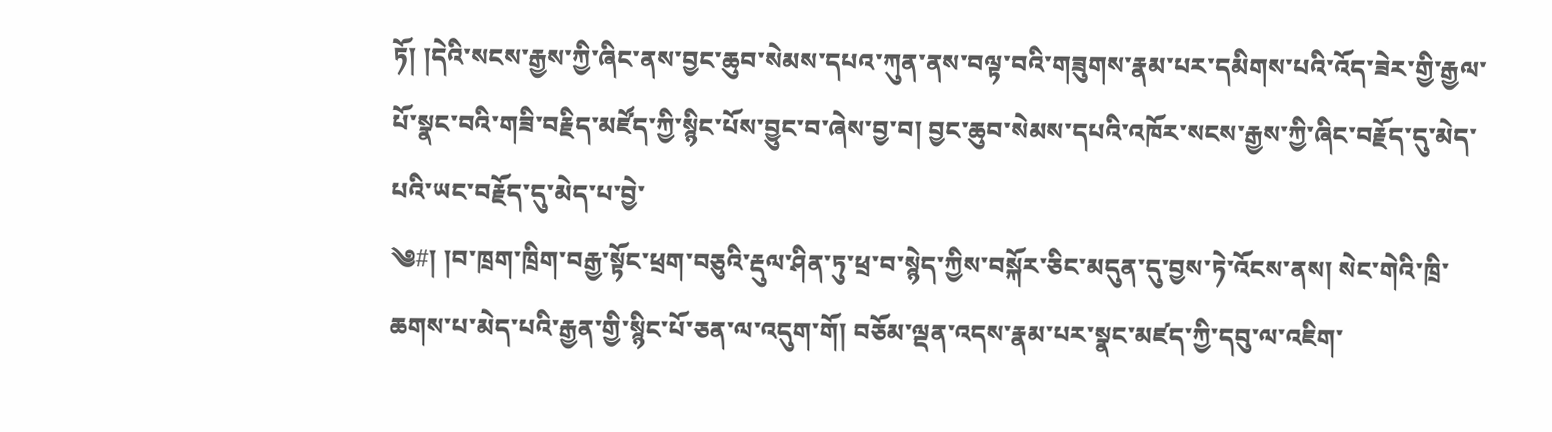ཏོ། །དེའི་སངས་རྒྱས་ཀྱི་ཞིང་ནས་བྱང་ཆུབ་སེམས་དཔའ་ཀུན་ནས་བལྟ་བའི་གཟུགས་རྣམ་པར་དམིགས་པའི་འོད་ཟེར་གྱི་རྒྱལ་པོ་སྣང་བའི་གཟི་བརྗིད་མཛོད་ཀྱི་སྙིང་པོས་བྱུང་བ་ཞེས་བྱ་བ། བྱང་ཆུབ་སེམས་དཔའི་འཁོར་སངས་རྒྱས་ཀྱི་ཞིང་བརྗོད་དུ་མེད་པའི་ཡང་བརྗོད་དུ་མེད་པ་བྱེ་
༄#། །བ་ཁྲག་ཁྲིག་བརྒྱ་སྟོང་ཕྲག་བཅུའི་རྡུལ་ཤིན་ཏུ་ཕྲ་བ་སྙེད་ཀྱིས་བསྐོར་ཅིང་མདུན་དུ་བྱས་ཏེ་འོངས་ནས། སེང་གེའི་ཁྲི་ཆགས་པ་མེད་པའི་རྒྱན་གྱི་སྙིང་པོ་ཅན་ལ་འདུག་གོ། བཅོམ་ལྡན་འདས་རྣམ་པར་སྣང་མཛད་ཀྱི་དབུ་ལ་འཇིག་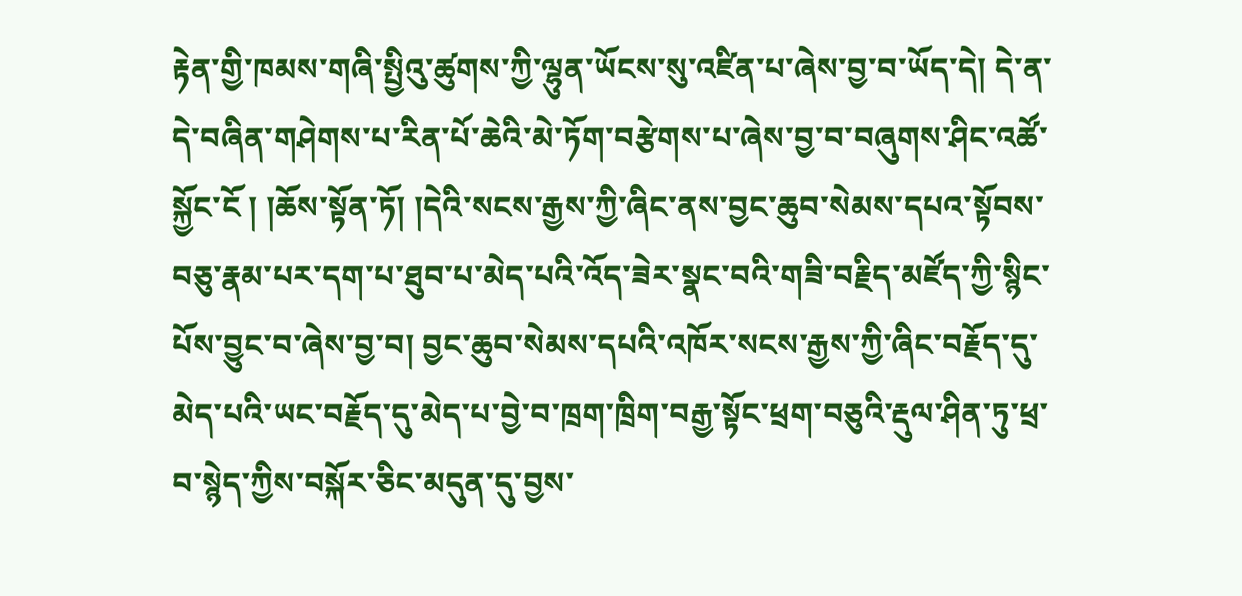རྟེན་གྱི་ཁམས་གཞི་སྤྱིའུ་ཚུགས་ཀྱི་ལྷུན་ཡོངས་སུ་འཛིན་པ་ཞེས་བྱ་བ་ཡོད་དེ། དེ་ན་དེ་བཞིན་གཤེགས་པ་རིན་པོ་ཆེའི་མེ་ཏོག་བརྩེགས་པ་ཞེས་བྱ་བ་བཞུགས་ཤིང་འཚོ་སྐྱོང་ངོ ། །ཆོས་སྟོན་ཏོ། །དེའི་སངས་རྒྱས་ཀྱི་ཞིང་ནས་བྱང་ཆུབ་སེམས་དཔའ་སྟོབས་བཅུ་རྣམ་པར་དག་པ་ཐུབ་པ་མེད་པའི་འོད་ཟེར་སྣང་བའི་གཟི་བརྗིད་མཛོད་ཀྱི་སྙིང་པོས་བྱུང་བ་ཞེས་བྱ་བ། བྱང་ཆུབ་སེམས་དཔའི་འཁོར་སངས་རྒྱས་ཀྱི་ཞིང་བརྗོད་དུ་མེད་པའི་ཡང་བརྗོད་དུ་མེད་པ་བྱེ་བ་ཁྲག་ཁྲིག་བརྒྱ་སྟོང་ཕྲག་བཅུའི་རྡུལ་ཤིན་ཏུ་ཕྲ་བ་སྙེད་ཀྱིས་བསྐོར་ཅིང་མདུན་དུ་བྱས་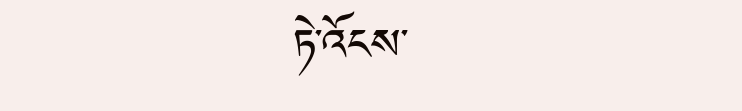ཏེ་འོངས་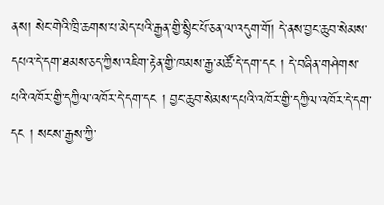ནས། སེང་གེའི་ཁྲི་ཆགས་པ་མེད་པའི་རྒྱན་གྱི་སྙིང་པོ་ཅན་ལ་འདུག་གོ། དེ་ནས་བྱང་ཆུབ་སེམས་དཔའ་དེ་དག་ཐམས་ཅད་ཀྱིས་འཇིག་རྟེན་གྱི་ཁམས་རྒྱ་མཚོ་དེ་དག་དང ། དེ་བཞིན་གཤེགས་པའི་འཁོར་གྱི་དཀྱིལ་འཁོར་དེ་དག་དང ། བྱང་ཆུབ་སེམས་དཔའི་འཁོར་གྱི་དཀྱིལ་འཁོར་དེ་དག་དང ། སངས་རྒྱས་ཀྱི་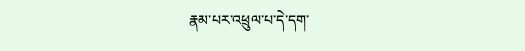རྣམ་པར་འཕྲུལ་པ་དེ་དག་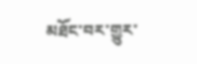མཐོང་བར་གྱུར་